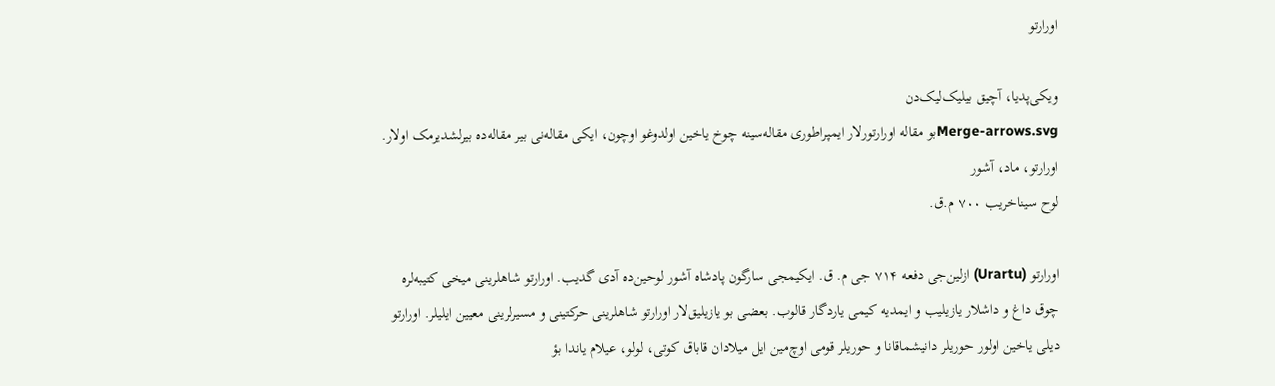اورارتو

ویکی‌پدیا، آچیق بیلیک‌لیک‌دن
Merge-arrows.svgبو مقاله اورارتورلار ایمپراطوری مقاله‌سینه چوخ یاخین اولدوغو اوچون، ایکی مقاله‌نی بیر مقاله‌ده بیرلشدیرمک اولار.
اورارتو، ماد، آشور
لوح سیناخریب ۷۰۰ م.ق.

اورارتو (Urartu) ازلین‌جی دفعه ۷۱۴ جی م. ق. ایکیمجی سارگون پادشاه آشور لوحین‌ده آدی گدیب. اورارتو شاهلرینی میخی کتیبه‌لره چوق داغ و داشلار یازیلیب و ایمدیه کیمی یاردگار قالوب. بعضی بو یازیلیق‌لار اورارتو شاهلرینی حرکتینی و مسیرلرینی معیین ایلیلر. اورارتو دیلی یاخین اولور حوریلر دانیشماقانا و حوریلر قومی اوچ‌مین ایل میلادان قاباق کوتی، لولو، عیلام یاندا بؤ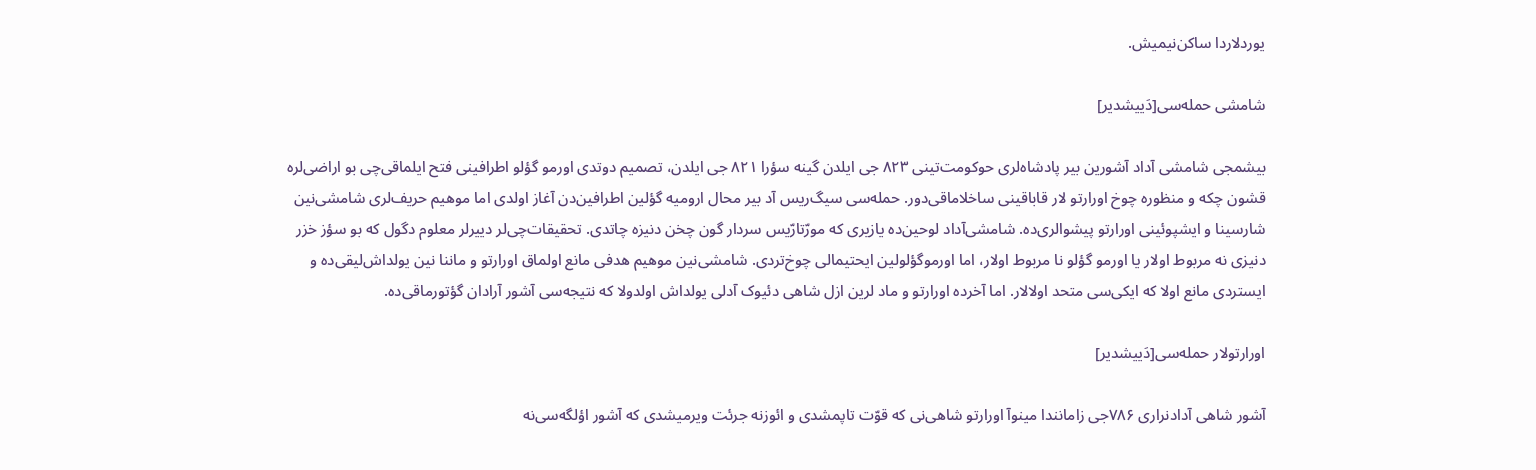یوردلاردا ساکن‌نیمیش.

شامشی حمله‌سی[دَییشدیر]

بیشمجی شامشی آداد آشورین بیر پادشاه‌لری حوکومت‌تینی ۸۲۳ جی ایلدن گینه سؤرا ۸۲۱ جی ایلدن، تصمیم دوتدی اورمو گؤلو اطرافینی فتح ایلماقی‌چی بو اراضی‌لره قشون چکه و منظوره چوخ اورارتو لار قاباقینی ساخلاماقی‌دور. حمله‌سی سیگ‌ریس آد بیر محال ارومیه گؤلین اطرافین‌دن آغاز اولدی اما موهیم حریف‌لری شامشی‌نین شارسینا و ایشپوئینی اورارتو پیشوالری‌ده. شامشی‌آداد لوحین‌ده یازیری که مورّتارّیس سردار گون چخن دنیزه چاتدی. تحقیقات‌چی‌لر دییرلر معلوم دگول که بو سؤز خزر دنیزی نه مربوط اولار یا اورمو گؤلو نا مربوط اولار، اما اورموگؤلولین ایحتیمالی چوخ‌تردی. شامشی‌نین موهیم هدفی مانع اولماق اورارتو و ماننا نین یولداش‌لیقی‌ده و ایستردی مانع اولا که ایکی‌سی متحد اولالار. اما آخرده اورارتو و ماد لرین ازل شاهی دئیوک آدلی یولداش اولدولا که نتیجه‌سی آشور آرادان گؤتورماقی‌ده.

اورارتولار حمله‌سی[دَییشدیر]

آشور شاهی آدادنراری ۷۸۶جی زامانندا مینوآ اورارتو شاهی‌نی که قوّت تاپمشدی و ائوزنه جرئت ویرمیشدی که آشور اؤلگه‌سی‌نه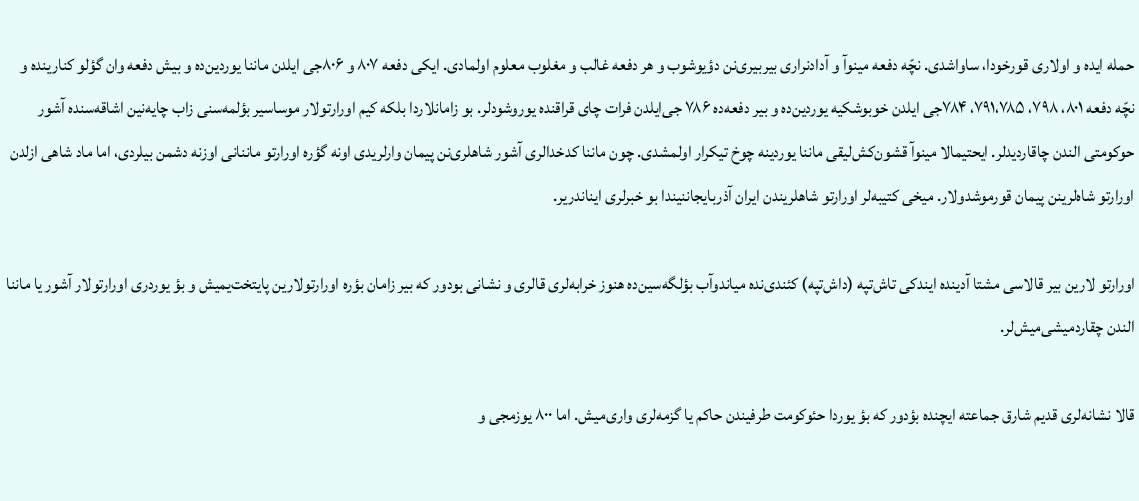حمله ایده و اولاری قورخودا، ساواشدی. نچّه دفعه مینوآ و آدادنراری بیربیری‌نن دؤیوشوب و هر دفعه غالب و مغلوب معلوم اولمادی. ایکی دفعه ۸۰۷ و ۸۰۶جی ایلدن ماننا یوردین‌ده و بیش دفعه وان گؤلو کنارینده و نچّه دفعه ۸۰۱، ۷۹۸، ۷۹۱،۷۸۵، ۷۸۴جی ایلدن خوبوشکیه یوردین‌ده و بیر دفعه‌ده ۷۸۶ جی‌ایلدن فرات چای قراقنده یوروشودلر. بو زامانلاردا بلکه کیم اورارتولار موساسیر بؤلمه‌سنی زاب چایه‌نین اشاقه‌سنده آشور حوکومتی الندن چاقاردیدلر. ایحتیمالا مینوآ قشون‌کش‌لیقی ماننا یوردینه چوخ تیکرار اولمشدی. چون ماننا کدخدالری آشور شاهلری‌نن پیمان وارلریدی اونه گؤره اورارتو ماننانی اوزنه دشمن بیلردی، اما ماد شاهی ازلدن اورارتو شاه‌لرینن پیمان قورموشدولار. میخی کتیبه‌لر اورارتو شاهلریندن ایران آذربایجاننیندا بو خبرلری ایناندریر.

اورارتو لارین بیر قالاسی مشتا آدینده ایندکی تاش‌تپه (داش‌تپه) کئندی‌نده میاندوآب بؤلگه‌سین‌ده هنوز خرابه‌لری قالری و نشانی بودور که بیر زامان بؤره اورارتولارین پایتخت‌یمیش و بؤ یوردری اورارتولار آشور یا ماننا الندن چقاردمیشی‌میش‌لر.

قالا نشانه‌لری قدیم شارق جماعته ایچنده بؤدور که بؤ یوردا حئوکومت طرفیندن حاکم یا گزمه‌لری واری‌میش. اما ۸۰۰ یوزمجی و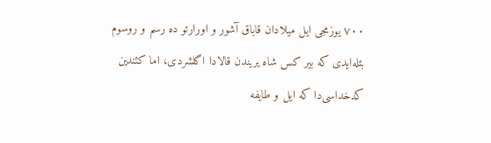۷۰۰ یوزمجی ایل میلادان قاباق آشور و اورارتو ده رسم و روسوم بئله‌ایدی که بیر کس شاه یریندن قالادا اگلشردی، اما کئندین کدخداسی‌دا که ایل و طایفه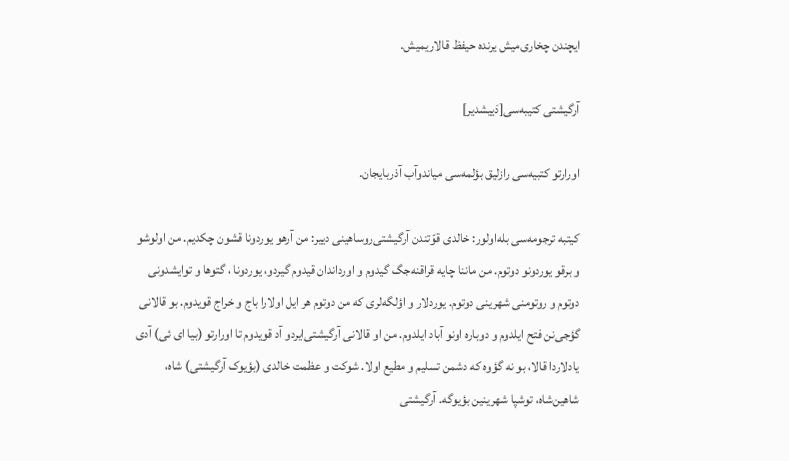ایچندن چخاری‌میش یرنده حیفظ قالاریمیش.

آرگیشتی کتیبه‌سی[دَییشدیر]

اورارتو کتبیه‌سی رازلیق بؤلمه‌سی میاندوآب آذربایجان.

کیتبه ترجومه‌سی بله‌اولور: خالدی قوّتندن آرگیشتی‌روساهینی دییر: من آرهو یوردونا قشون چکدیم. من اولوشو و برقو یوردونو دوتوم. من ماننا چایه قراقنه‌جگ گیدوم و اورداندان قیدوم گیردو، یوردونا ، گتوها و توایشدونی دوتوم و روتومنی شهرینی دوتوم. یوردلار و اؤلگه‌لری که من دوتوم هر ایل اولارا باج و خراج قویدوم. بو قالانی گؤجی‌نن فتح ایلدوم و دوباره اونو آباد ایلدوم. من او قالانی آرگیشتی‌ایردو آد قویدوم تا اورارتو (بیا ای ئی) آدی یادلاردا قالا، بو نه گؤوه که دشمن تسلیم و مطیع اولا. شوکت و عظمت خالدی (بؤیوک آرگیشتی) شاه، شاهین‌شاه، توشپا شهرینین بؤیوگه. آرگیشتی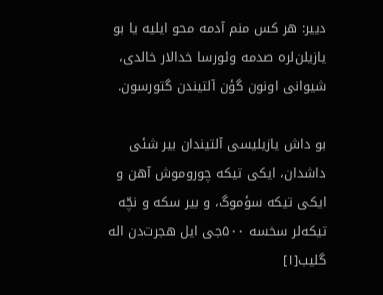دییر: هر کس منم آدمه محو ایلیه یا بو یازیلن‌لره صدمه وئورسا خدالار خالدی، شیوانی اونون گؤن آلتیندن گتورسون.

بو داش یازیلیسی آلتیندان بیر شئی داشدان، ایکی تیکه چوروموش آهن و ایکی تیکه سؤموگ، و بیر سکه و نچّه تیکه‌لر سخسه ۵۰۰جی ایل هجرت‌دن اله گلیب[۱]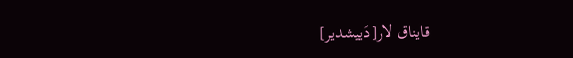قایناق لار[دَییشدیر]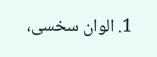1. الوان سخسی،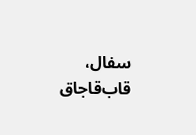سفال، قاب‌قاجاق